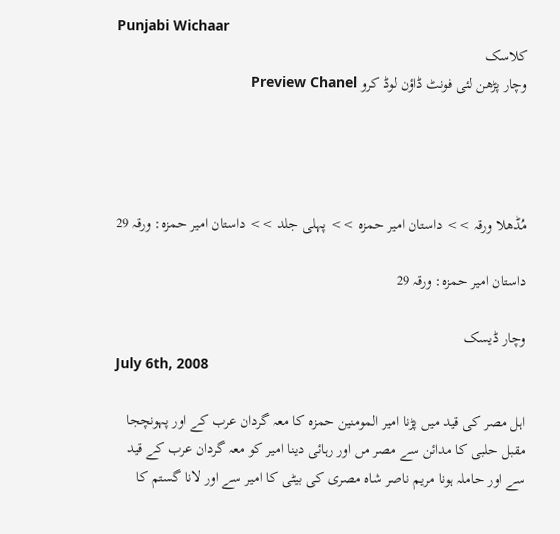Punjabi Wichaar
کلاسک
وچار پڑھن لئی فونٹ ڈاؤن لوڈ کرو Preview Chanel




مُڈھلا ورقہ >> داستان امیر حمزہ >> پہلی جلد >> داستان امیر حمزہ: ورقہ 29

داستان امیر حمزہ: ورقہ 29

وچار ڈیسک
July 6th, 2008

اہل مصر کی قید میں پڑنا امیر المومنین حمزہ کا معہ گردان عرب کے اور پہونچجا مقبل حلبی کا مدائن سے مصر مں اور رہائی دینا امیر کو معہ گردان عرب کے قید سے اور حاملہ ہونا مریم ناصر شاہ مصری کی بیٹی کا امیر سے اور لانا گستم کا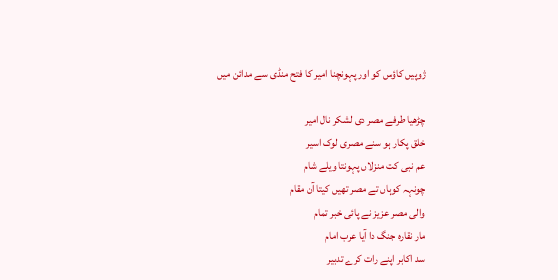ژوپیں کاؤس کو اور پہونچنا امیر کا فتح منڈی سے مدائن میں

چڑھیا طرفے مصر دی لشکر نال امیر
خلق پکار ہو سنے مصری لوک اسیر
عم نبی کت منزلاں پہونتا ویلے شام
چونہہ کوہاں تے مصر تھیں کیتا آن مقام
والی مصر عزیز نے پائی خبر تمام
مار نقارہ جنگ دا آیا عرب امام
سد اکابر اپنے رات کرے تدبیر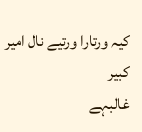کیہ ورتارا ورتیے نال امیر کبیر
غالبہے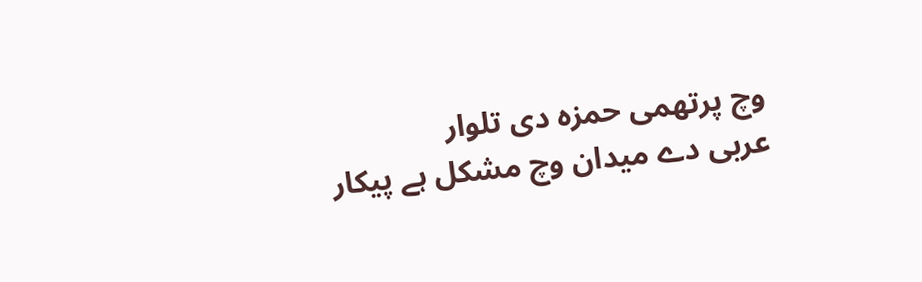وچ پرتھمی حمزہ دی تلوار
عربی دے میدان وچ مشکل ہے پیکار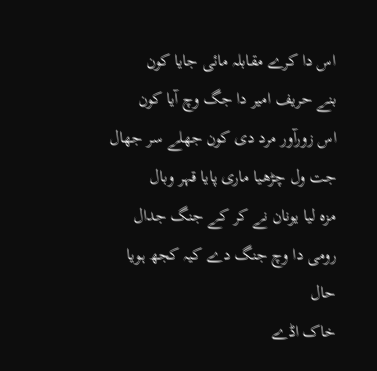اس دا کرے مقابلہ مائی جایا کون
بنے حریف امیر دا جگ وچ آیا کون
اس زورآور مرد دی کون جھلے سر جھال
جت ول چڑھیا ماری پایا قہر وبال
مزہ لیا یونان نے کر کے جنگ جدال
رومی دا وچ جنگ دے کیہ کجھ ہویا حال
خاک اڈے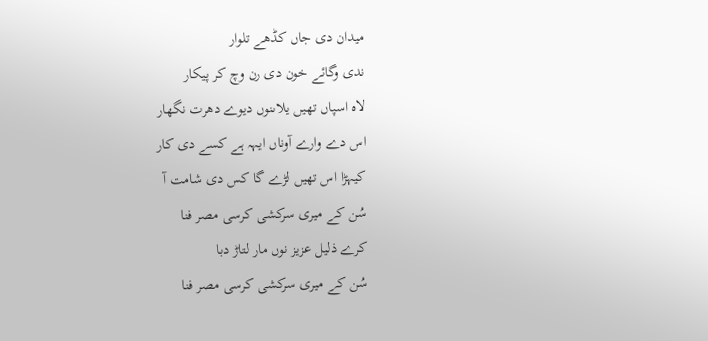میدان دی جاں کڈھے تلوار
ندی وگائے خون دی رن وچ کر پیکار
لاہ اسپاں تھیں یلاںنوں دیوے دھرت نگھار
اس دے وارے آوناں ایہہ ہے کسے دی کار
کیہڑا اس تھیں لڑے گا کس دی شامت آ
سُن کے میری سرکشی کرسی مصر فنا
کرے ذلیل عزیز نوں مار لتاڑ دبا
سُن کے میری سرکشی کرسی مصر فنا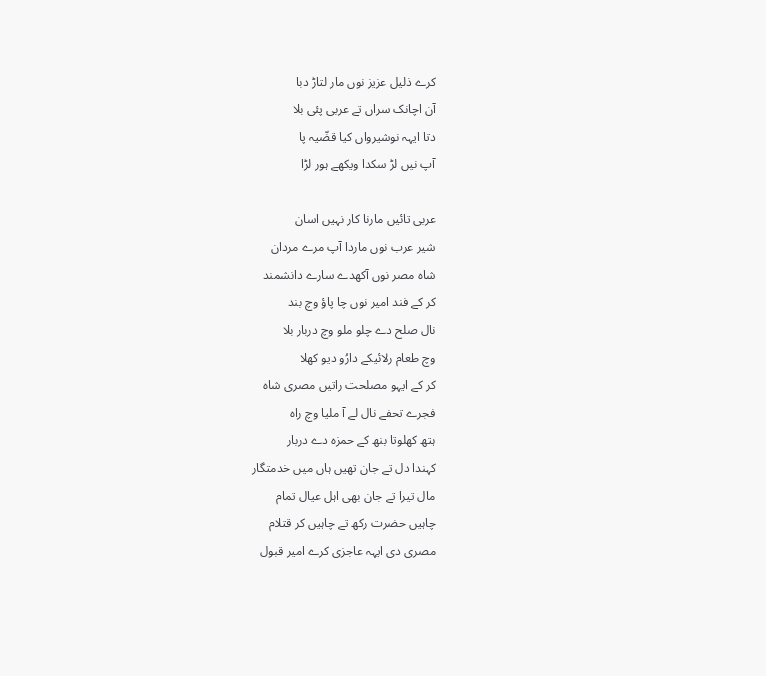کرے ذلیل عزیز نوں مار لتاڑ دبا
آن اچانک سراں تے عربی پئی بلا
دتا ایہہ نوشیرواں کیا قضّیہ پا
آپ نیں لڑ سکدا ویکھے ہور لڑا

عربی تائیں مارنا کار نہیں اسان
شیر عرب نوں ماردا آپ مرے مردان
شاہ مصر نوں آکھدے سارے دانشمند
کر کے فند امیر نوں چا پاؤ وچ بند
نال صلح دے چلو ملو وچ دربار بلا
وچ طعام رلائیکے دارُو دیو کھلا
کر کے ایہو مصلحت راتیں مصری شاہ
فجرے تحفے نال لے آ ملیا وچ راہ
ہتھ کھلوتا بنھ کے حمزہ دے دربار
کہندا دل تے جان تھیں ہاں میں خدمتگار
مال تیرا تے جان بھی اہل عیال تمام
چاہیں حضرت رکھ تے چاہیں کر قتلام
مصری دی ایہہ عاجزی کرے امیر قبول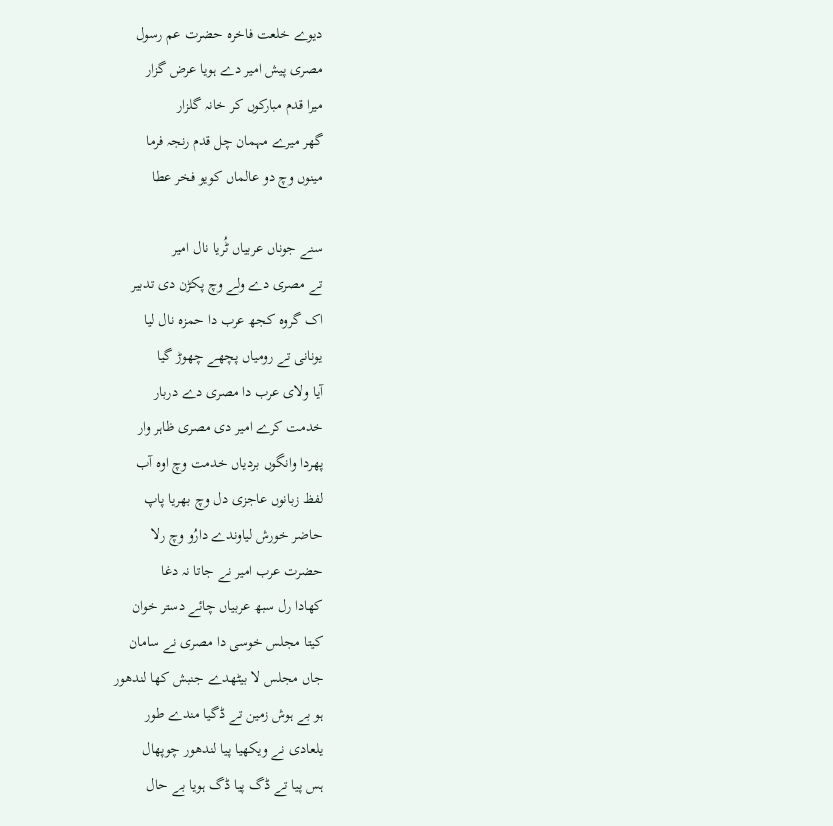دیوے خلعت فاخرہ حضرت عم رسول
مصری پیش امیر دے ہویا عرض گزار
میرا قدم مبارکوں کر خانہ گلزار
گھر میرے مہمان چل قدم رنجہ فرما
مینوں وچ دو عالماں کویو فخر عطا

سنے جوناں عربیاں ٹُریا نال امیر
تے مصری دے ولے وچ پکڑن دی تدبیر
اک گروہ کجھ عرب دا حمزہ نال لیا
یونانی تے رومیاں پچھے چھوڑ گیا
آیا ولای عرب دا مصری دے دربار
خدمت کرے امیر دی مصری ظاہر وار
پھردا وانگوں بردیاں خدمت وچ اوہ آب
لفظ زبانوں عاجزی دل وچ بھریا پاپ
حاضر خورش لیاوندے دارُو وچ رلا
حضرت عرب امیر نے جاتا نہ دغا
کھادا رل سبھ عربیاں چائے دستر خوان
کیتا مجلس خوسی دا مصری نے سامان
جاں مجلس لا بیٹھدے جنبش کھا لندھور
ہو بے ہوش زمین تے ڈگیا مندے طور
یلعادی نے ویکھیا پیا لندھور چوپھال
ہس پیا تے ڈگ پیا ڈگ ہویا بے حال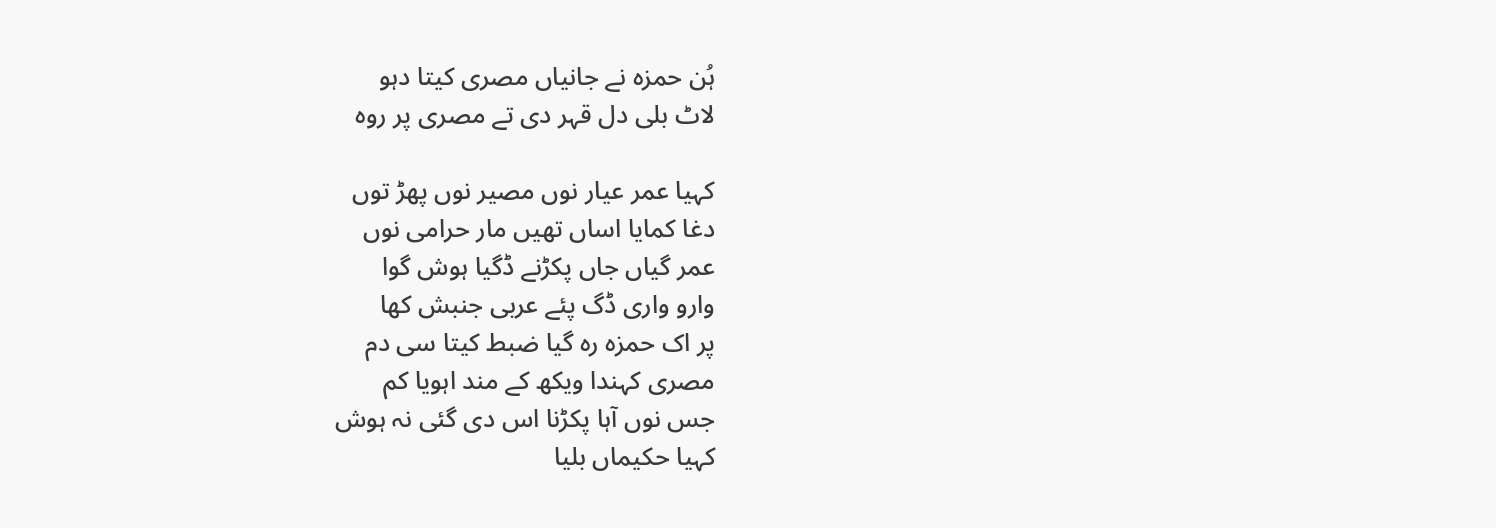ہُن حمزہ نے جانیاں مصری کیتا دہو
لاٹ بلی دل قہر دی تے مصری پر روہ

کہیا عمر عیار نوں مصیر نوں پھڑ توں
دغا کمایا اساں تھیں مار حرامی نوں
عمر گیاں جاں پکڑنے ڈگیا ہوش گوا
وارو واری ڈگ پئے عربی جنبش کھا
پر اک حمزہ رہ گیا ضبط کیتا سی دم
مصری کہندا ویکھ کے مند اہویا کم
جس نوں آہا پکڑنا اس دی گئی نہ ہوش
کہیا حکیماں بلیا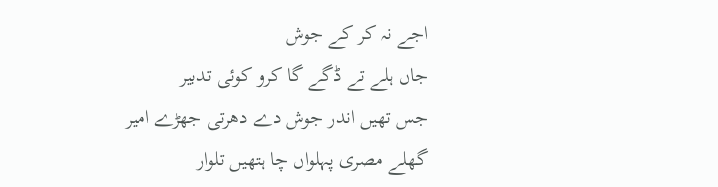اجے نہ کر کے جوش
جاں ہلے تے ڈگے گا کرو کوئی تدبیر
جس تھیں اندر جوش دے دھرتی جھڑے امیر
گھلے مصری پہلواں چا ہتھیں تلوار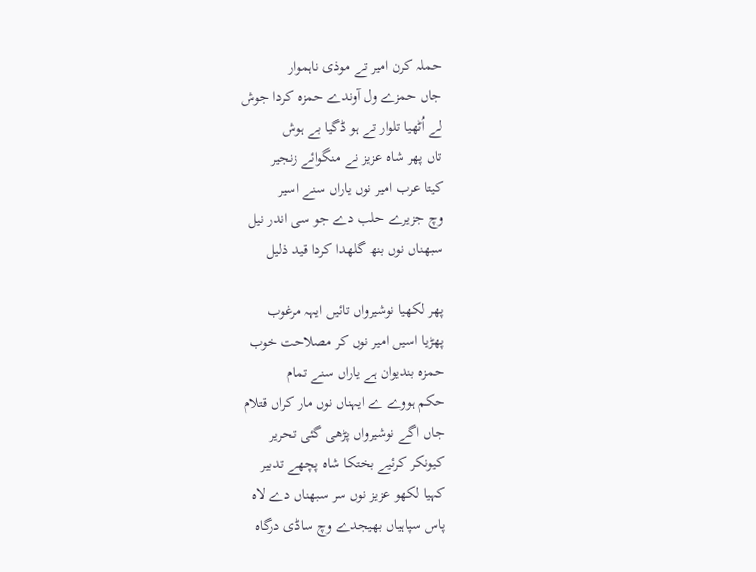حملہ کرن امیر تے موذی ناہموار
جاں حمزے ول آوندے حمزہ کردا جوش
لے اُٹھیا تلوار تے ہو ڈگیا بے ہوش
تاں پھر شاہ عزیز نے منگوائے زنجیر
کیتا عرب امیر نوں یاراں سنے اسیر
وچ جزیرے حلب دے جو سی اندر نیل
سبھناں نوں بنھ گلھدا کردا قید ذلیل

پھر لکھیا نوشیرواں تائیں ایہہ مرغوب
پھڑیا اسیں امیر نوں کر مصلاحت خوب
حمزہ بندیوان ہے یاراں سنے تمام
حکم ہووے ے ایہناں نوں مار کراں قتلام
جاں اگے نوشیرواں پڑھی گئی تحریر
کیونکر کرئیے بختکا شاہ پچھے تدبیر
کہیا لکھو عزیز نوں سر سبھناں دے لاہ
پاس سپاہیاں بھیجدے وچ ساڈی درگاہ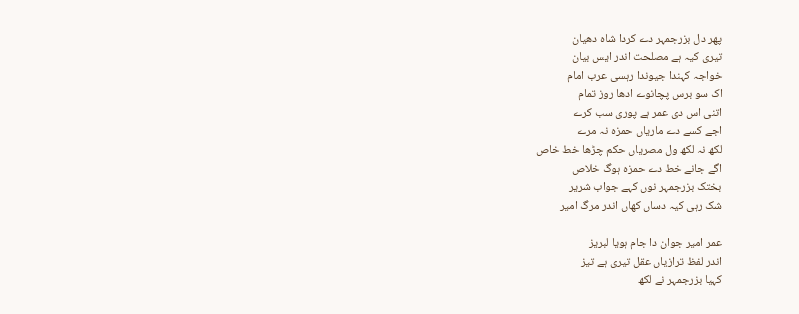پھر دل بزرجمہر دے کردا شاہ دھیان
تیری کیہ ہے مصلحت اندر ایس بیان
خواجہ کہندا جیوندا رہسی عرب امام
اک سو برس پچانوے ادھا روز تمام
اتنی اس دی عمر ہے پوری سب کرے
اجے کسے دے ماریاں حمزہ نہ مرے
لکھ نہ لکھ ول مصریاں حکم چڑھا خط خاص
اگے جانے خط دے حمزہ ہوگ خلاص
بختک بزرجمہر نوں کہے جواب شریر
شک رہی کیہ دساں کھاں اندر مرگ امیر

عمر امیر جوان دا جام ہویا لبریز
اندر لفظ ترازیاں عقل تیری ہے تیز
کہیا بزرجمہر نے لکھ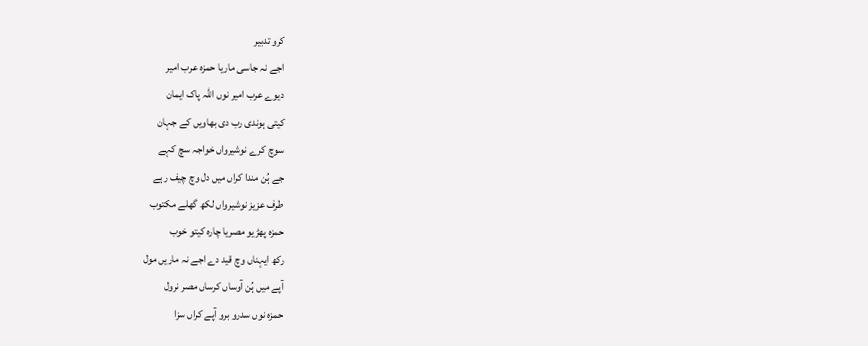کرو تدبیر
اجے نہ جاسی ماریا حمزہ عرب امیر
دیوے عرب امیر نوں اللہ پاک ایمان
کیتی ہوندی رب دی بھاویں کے جہان
سوچ کرے نوشیرواں خواجہ سچ کہے
جے ہُن مندا کراں میں دل وچ چیف رہے
طرف عزیز نوشیرواں لکھ گھلے مکتوب
حمزہ پھڑیو مصریا چارہ کیتو خوب
رکھ ایہناں وچ قید دے اجے نہ ماریں مول
آپے میں ہُن آوساں کرساں مصر نرول
حمزہ نوں سدرو برو آپے کراں سزا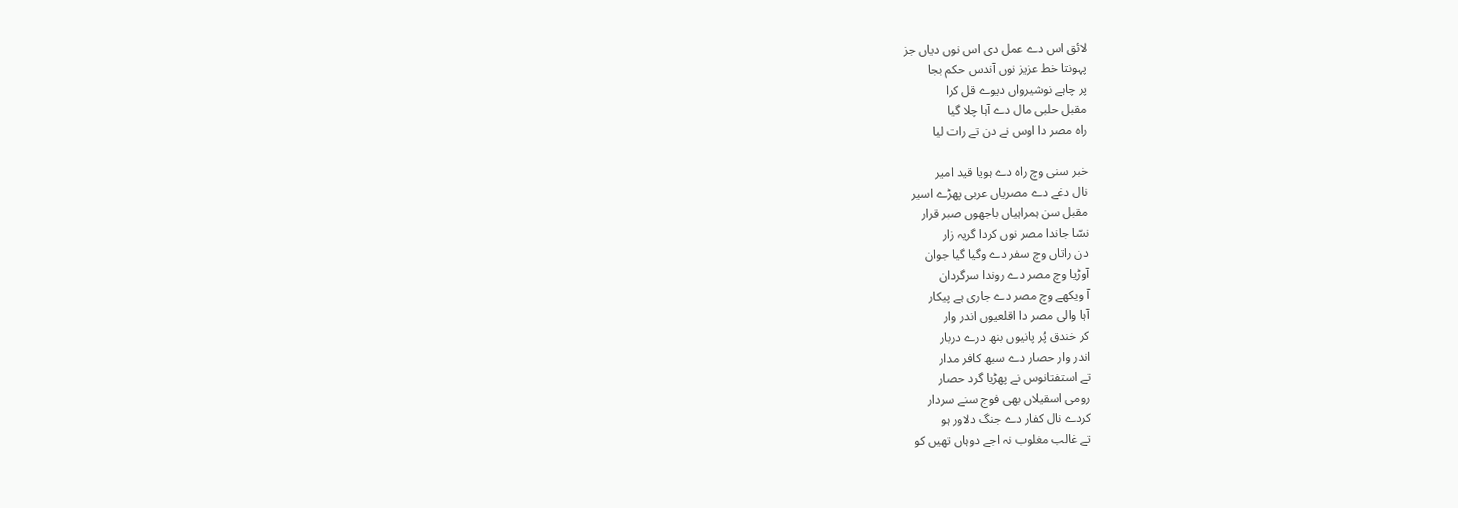لائق اس دے عمل دی اس نوں دیاں جز
پہونتا خط عزیز نوں آندس حکم بجا
پر چاہے نوشیرواں دیوے قل کرا
مقبل حلبی مال دے آہا چلا گیا
راہ مصر دا اوس نے دن تے رات لیا

خبر سنی وچ راہ دے ہویا قید امیر
نال دغے دے مصریاں عربی پھڑے اسیر
مقبل سن ہمراہیاں باجھوں صبر قرار
نسّا جاندا مصر نوں کردا گریہ زار
دن راتاں وچ سفر دے وگیا گیا جوان
آوڑیا وچ مصر دے روندا سرگردان
آ ویکھے وچ مصر دے جاری ہے پیکار
آہا والی مصر دا اقلعیوں اندر وار
کر خندق پُر پانیوں بنھ درے دربار
اندر وار حصار دے سبھ کافر مدار
تے استفتانوس نے پھڑیا گرد حصار
رومی اسقیلاں بھی فوج سنے سردار
کردے نال کفار دے جنگ دلاور ہو
تے غالب مغلوب نہ اجے دوہاں تھیں کو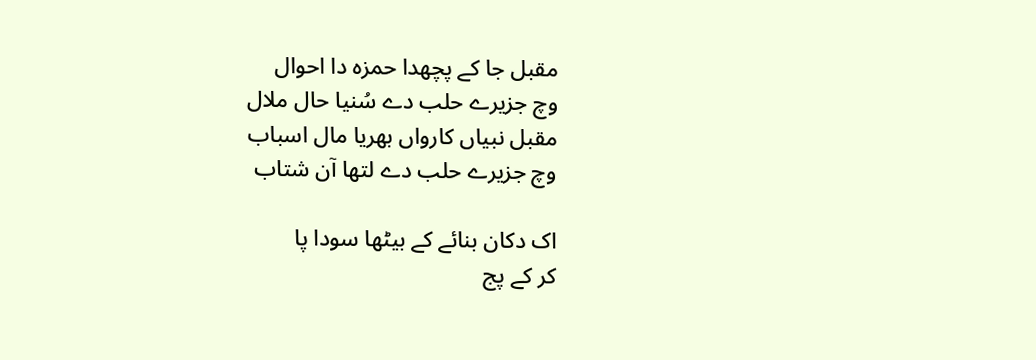مقبل جا کے پچھدا حمزہ دا احوال
وچ جزیرے حلب دے سُنیا حال ملال
مقبل نبیاں کارواں بھریا مال اسباب
وچ جزیرے حلب دے لتھا آن شتاب

اک دکان بنائے کے بیٹھا سودا پا
کر کے پج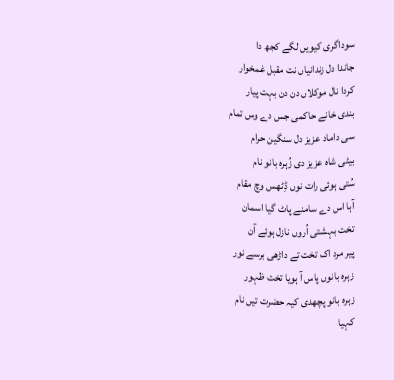سوداگری کیویں لگے کجھ دا
جاندا دل زندانیاں نت مقبل غمخوار
کردا نال موکلاں دن دن بہت پیار
بندی خانے حاکمی جس دے وس تمام
سی داماد عزیز دل سنگین حرام
بیٹی شاہ عزیز دی زُہرہ بانو نام
سُتی ہوئی رات نوں ڈِٹھس وچ مقام
آہا اس دے سامنے پاٹ گیا اسمان
تخت بہشتی اُروں نازل ہوئے آن
پیر مرد اک تخت تے داڑھی برسے نور
زہرہ بانوں پاس آ ہویا تخت ظہور
زہرہ بانو پچھدی کیہ حضرت تیں نام
کہیا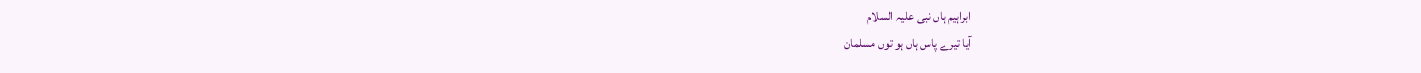ابراہیم ہاں نبی علیہ السلام
آیا تیرے پاس ہاں ہو توں مسلمان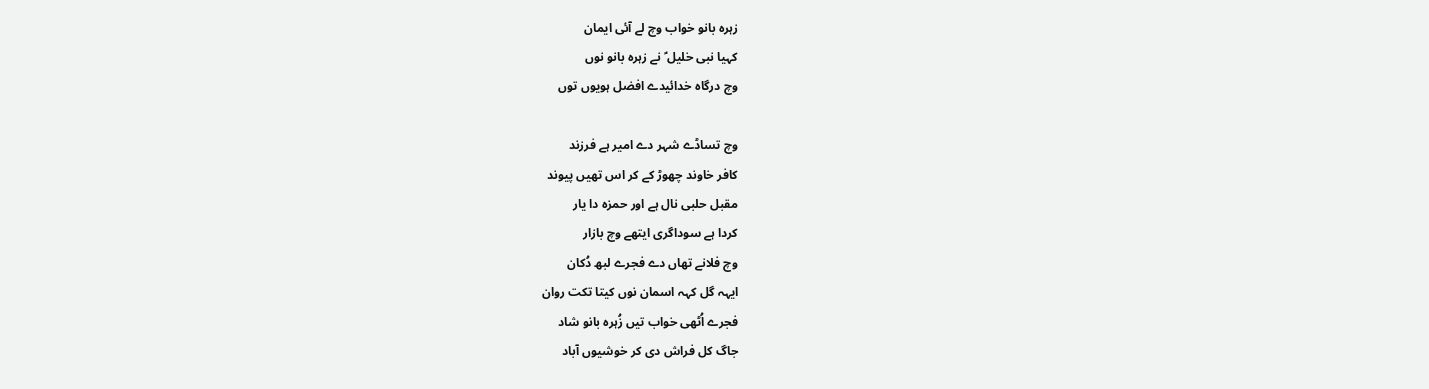زہرہ بانو خواب وچ لے آئی ایمان
کہیا نبی خلیل ؑ نے زہرہ بانو نوں
وچ درگاہ خدائیدے افضل ہویوں توں

وچ تساڈے شہر دے امیر ہے فرزند
کافر خاوند چھوڑ کے کر اس تھیں پیوند
مقبل حلبی نال ہے اور حمزہ دا یار
کردا ہے سوداگری ایتھے وچ بازار
وچ فلانے تھاں دے فجرے لبھ دُکان
ایہہ گل کہہ اسمان نوں کیتا تکت روان
فجرے اُٹھی خواب تیں زُہرہ بانو شاد
جاگ کل فراش دی کر خوشیوں آباد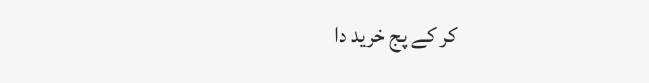کر کے پج خرید دا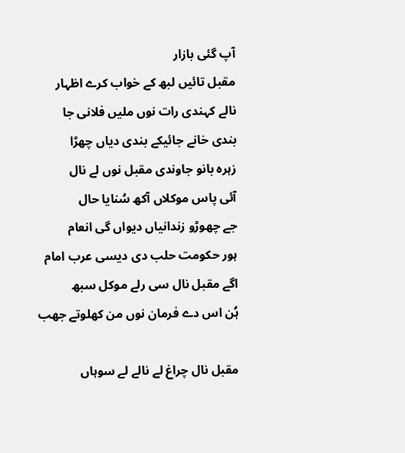آپ گئی بازار
مقبل تائیں لبھ کے خواب کرے اظہار
نالے کہندی رات نوں ملیں فلانی جا
بندی خانے جائیکے بندی دیاں چھڑا
زہرہ بانو جاوندی مقبل نوں لے نال
آئی پاس موکلاں آکھ سُنایا حال
جے چھوڑو زندانیاں دیواں گی انعام
ہور حکومت حلب دی دیسی عرب امام
اگے مقبل نال سی رلے موکل سبھ
ہُن اس دے فرمان نوں من کھلوتے جھب

مقبل نال چراغ لے نالے لے سوہاں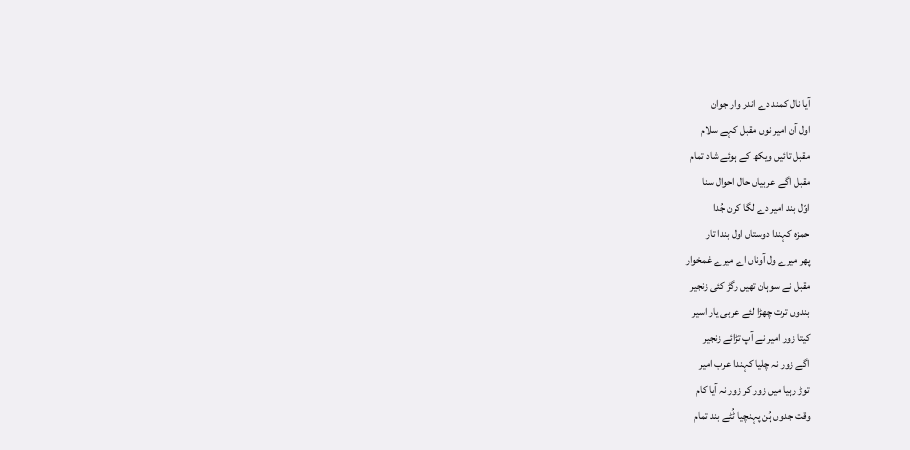آیا نال کمند دے اندر وار جوان
اول آن امیر نوں مقبل کہے سلام
مقبل تائیں ویکھ کے ہوئے شاد تمام
مقبل اگے عربیاں حال احوال سنا
اوّل بند امیر دے لگا کرن جُدا
حمزہ کہندا دوستاں اول بندا تار
پھر میرے ول آوناں اے میرے غمخوار
مقبل نے سوہان تھیں رگڑ کئی زنجیر
بندوں ترت چھڑا لئے عربی یار اسیر
کیتا زور امیر نے آپ تڑائے زنجیر
اگے زور نہ چلیا کہندا عرب امیر
توڑ رہیا میں زور کر زور نہ آیا کام
وقت جدوں ہُن پہنچیا ٹُٹے بند تمام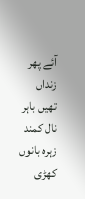آئے پھر زنداں تھیں باہر نال کمند
زہرہ بانوں کھڑی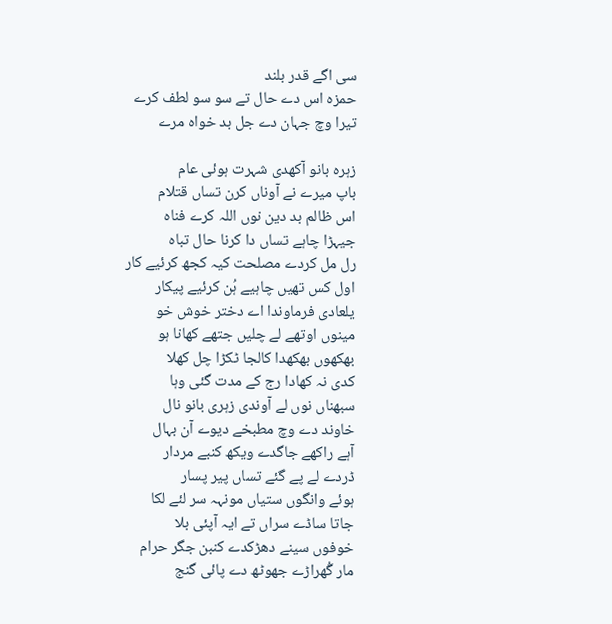سی اگے قدر بلند
حمزہ اس دے حال تے سو سو لطف کرے
تیرا وچ جہان دے جل بد خواہ مرے

زہرہ بانو آکھدی شہرت ہوئی عام
باپ میرے نے آوناں کرن تساں قتلام
اس ظالم بد دین نوں اللہ کرے فناہ
جیہڑا چاہے تساں دا کرنا حال تباہ
رل مل کردے مصلحت کیہ کجھ کرئیے کار
اول کس تھیں چاہیے ہُن کرئیے پیکار
یلعادی فرماوندا اے دختر خوش خو
مینوں اوتھے لے چلیں جتھے کھانا ہو
بھکھوں بھکھدا کالجا ٹکڑا چل کھلا
کدی نہ کھادا رج کے مدت گئی وہا
سبھناں نوں لے آوندی زہری بانو نال
خاوند دے وچ مطبخے دیوے آن بہال
آہے راکھے جاگدے ویکھ کنبے مردار
ڈردے لے پے گئے تساں پیر پسار
ہوئے وانگوں ستیاں مونہہ سر لئے لکا
جاتا ساڈے سراں تے ایہ آپئی بلا
خوفوں سینے دھڑکدے کنبن جگر حرام
مار گُھراڑے جھوٹھ دے پائی گنج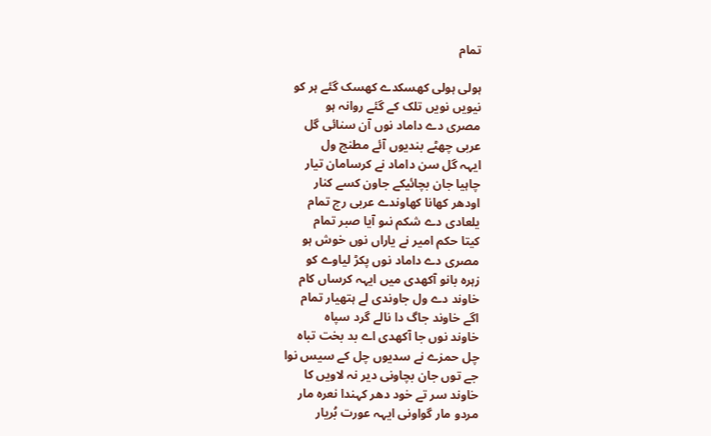تمام

ہولی ہولی کھسکدے کھسک گئے ہر کو
نیویں نویں تلک کے گئے روانہ ہو
مصری دے داماد نوں آن سنائی گل
عربی چھٹے بندیوں آئے مطنج ول
ایہہ گل سن داماد نے کرسامان تیار
چاہیا جان بچائیکے جاون کسے کنار
اودھر کھانا کھاوندے عربی رج تمام
یلعادی دے شکم نںو آیا صبر تمام
کیتا حکم امیر نے یاراں نوں خوش ہو
مصری دے داماد نوں پکڑ لیاوے کو
زہرہ بانو آکھدی میں ایہہ کرساں کام
خاوند دے ول جاوندی لے ہتھیار تمام
اگے خاوند جاگ دا نالے گرد سپاہ
خاوند نوں جا آکھدی اے بد بخت تباہ
چل حمزے نے سدیوں چل کے سیس نوا
جے توں جان بچاونی دیر نہ لاویں کا
خاوند سر تے خود دھر کہندا نعرہ مار
مردو مار گواونی ایہہ عورت بُریار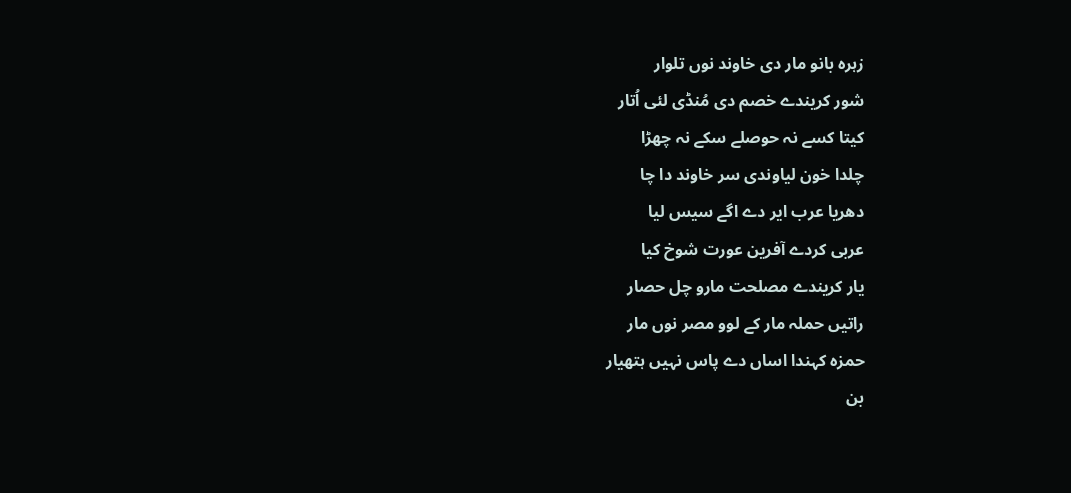زہرہ بانو مار دی خاوند نوں تلوار
شور کریندے خصم دی مُنڈی لئی اُتار
کیتا کسے نہ حوصلے سکے نہ چھڑا
چلدا خون لیاوندی سر خاوند دا چا
دھریا عرب ایر دے اگے سیس لیا
عربی کردے آفرین عورت شوخ کیا
یار کریندے مصلحت مارو چل حصار
راتیں حملہ مار کے لوو مصر نوں مار
حمزہ کہندا اساں دے پاس نہیں ہتھیار
بن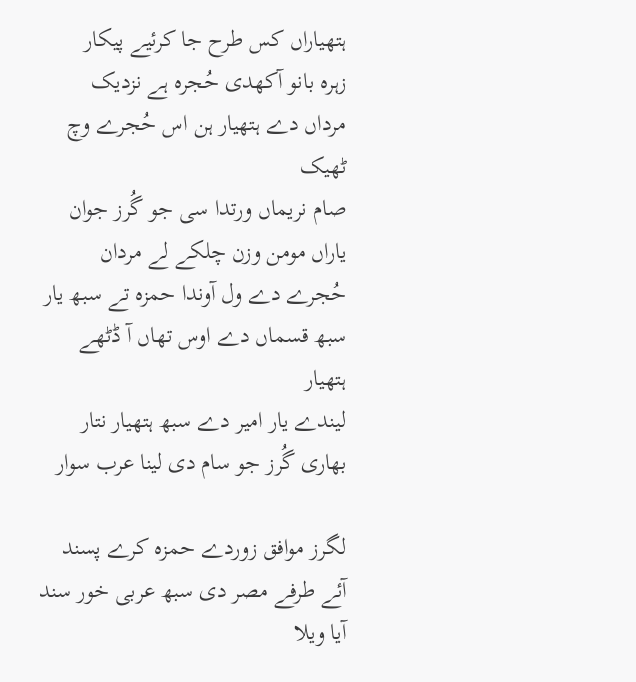ہتھیاراں کس طرح جا کرئیے پیکار
زہرہ بانو آکھدی حُجرہ ہے نزدیک
مرداں دے ہتھیار ہن اس حُجرے وچ ٹھیک
صام نریماں ورتدا سی جو گُرز جوان
یاراں مومن وزن چلکے لے مردان
حُجرے دے ول آوندا حمزہ تے سبھ یار
سبھ قسماں دے اوس تھاں آ ڈٹھے ہتھیار
لیندے یار امیر دے سبھ ہتھیار نتار
بھاری گُرز جو سام دی لینا عرب سوار

لگرز موافق زوردے حمزہ کرے پسند
آئے طرفے مصر دی سبھ عربی خور سند
آیا ویلا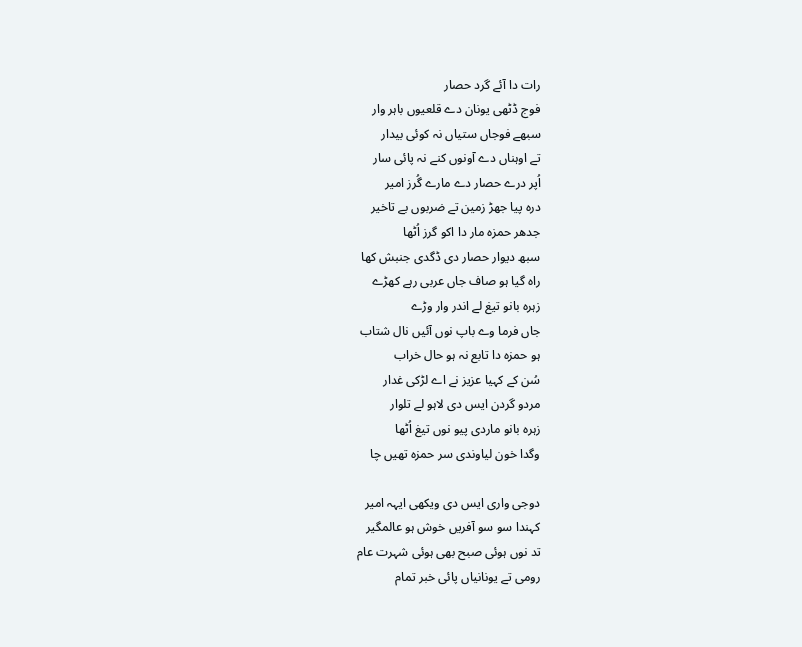رات دا آئے گرد حصار
فوج ڈٹھی یونان دے قلعیوں باہر وار
سبھے فوجاں ستیاں نہ کوئی بیدار
تے اوہناں دے آونوں کنے نہ پائی سار
اُپر درے حصار دے مارے گُرز امیر
درہ پیا جھڑ زمین تے ضربوں بے تاخیر
جدھر حمزہ مار دا اکو گرز اُٹھا
سبھ دیوار حصار دی ڈگدی جنبش کھا
راہ گیا ہو صاف جاں عربی رہے کھڑے
زہرہ بانو تیغ لے اندر وار وڑے
جاں فرما وے باپ نوں آئیں نال شتاب
ہو حمزہ دا تابع نہ ہو حال خراب
سُن کے کہیا عزیز نے اے لڑکی غدار
مردو گردن ایس دی لاہو لے تلوار
زہرہ بانو ماردی پیو نوں تیغ اُٹھا
وگدا خون لیاوندی سر حمزہ تھیں چا

دوجی واری ایس دی ویکھی ایہہ امیر
کہندا سو سو آفریں خوش ہو عالمگیر
تد نوں ہوئی صبح بھی ہوئی شہرت عام
رومی تے یونانیاں پائی خبر تمام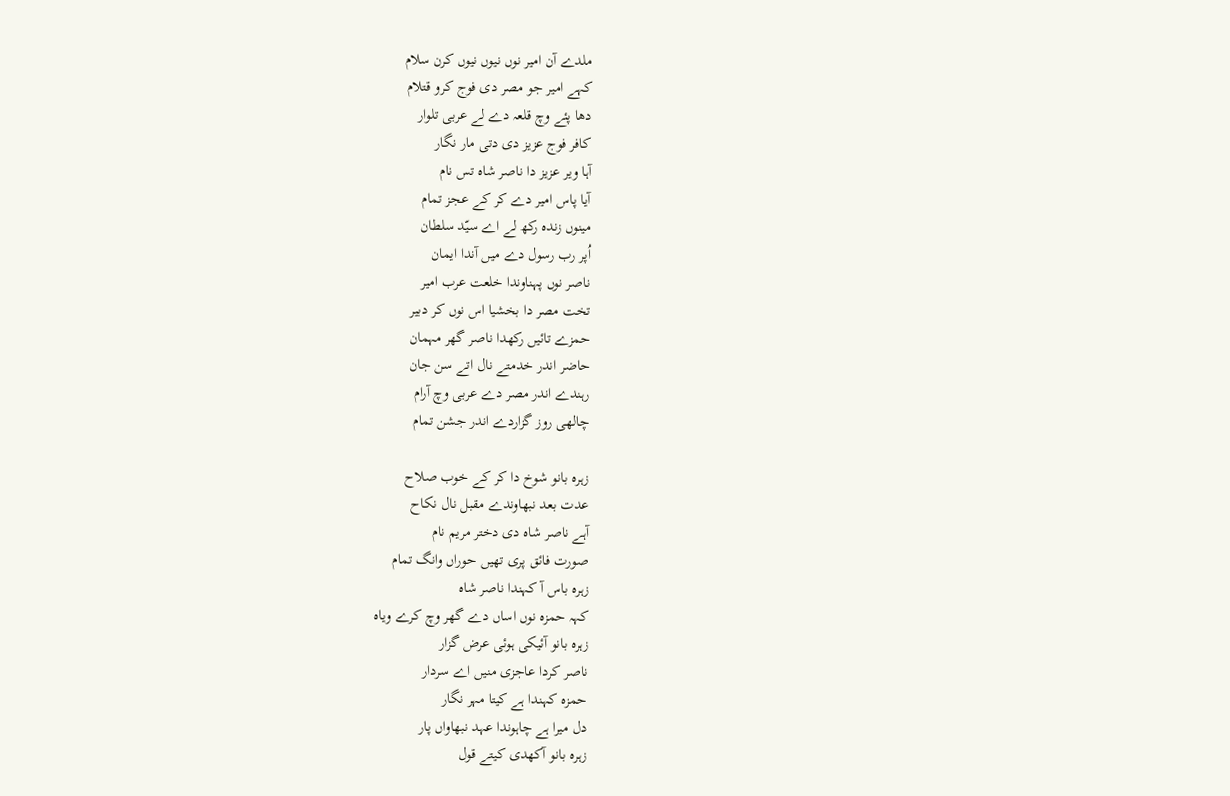ملدے آن امیر نوں نیوں نیوں کرن سلام
کہے امیر جو مصر دی فوج کرو قتلام
دھا پئے وچ قلعہ دے لے عربی تلوار
کافر فوج عزیز دی دتی مار نگار
آہا ویر عزیز دا ناصر شاہ تس نام
آیا پاس امیر دے کر کے عجز تمام
مینوں زندہ رکھ لے اے سیّد سلطان
اُپر رب رسول دے میں آندا ایمان
ناصر نوں پہناوندا خلعت عرب امیر
تخت مصر دا بخشیا اس نوں کر دبیر
حمزے تائیں رکھدا ناصر گھر مہمان
حاضر اندر خدمتے نال اتے سن جان
رہندے اندر مصر دے عربی وچ آرام
چالھی روز گزاردے اندر جشن تمام

زہرہ بانو شوخ دا کر کے خوب صلاح
عدت بعد نبھاوندے مقبل نال نکاح
آہے ناصر شاہ دی دختر مریم نام
صورت فائق پری تھیں حوراں وانگ تمام
زہرہ باس آ کہندا ناصر شاہ
کہہ حمزہ نوں اساں دے گھر وچ کرے ویاہ
زہرہ بانو آئیکی ہوئی عرض گزار
ناصر کردا عاجزی منیں اے سردار
حمزہ کہندا ہے کیتا مہر نگار
دل میرا ہے چاہوندا عہد نبھاواں پار
زہرہ بانو آکھدی کیتے قول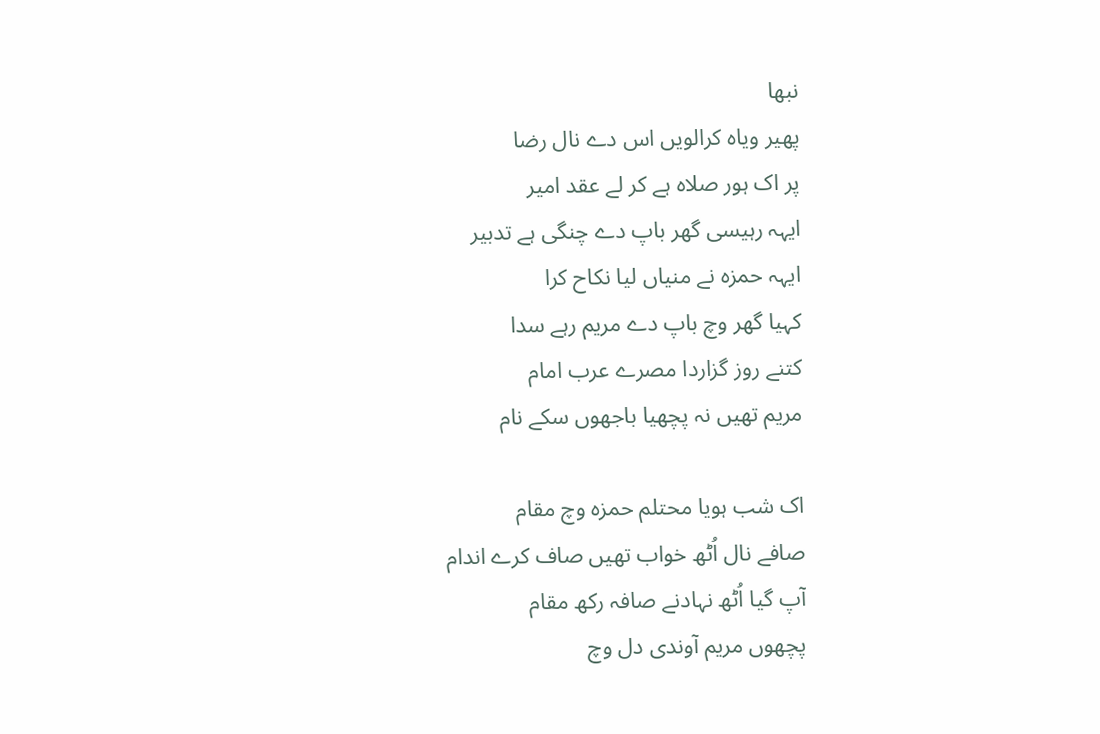نبھا
پھیر ویاہ کرالویں اس دے نال رضا
پر اک ہور صلاہ ہے کر لے عقد امیر
ایہہ رہیسی گھر باپ دے چنگی ہے تدبیر
ایہہ حمزہ نے منیاں لیا نکاح کرا
کہیا گھر وچ باپ دے مریم رہے سدا
کتنے روز گزاردا مصرے عرب امام
مریم تھیں نہ پچھیا باجھوں سکے نام

اک شب ہویا محتلم حمزہ وچ مقام
صافے نال اُٹھ خواب تھیں صاف کرے اندام
آپ گیا اُٹھ نہادنے صافہ رکھ مقام
پچھوں مریم آوندی دل وچ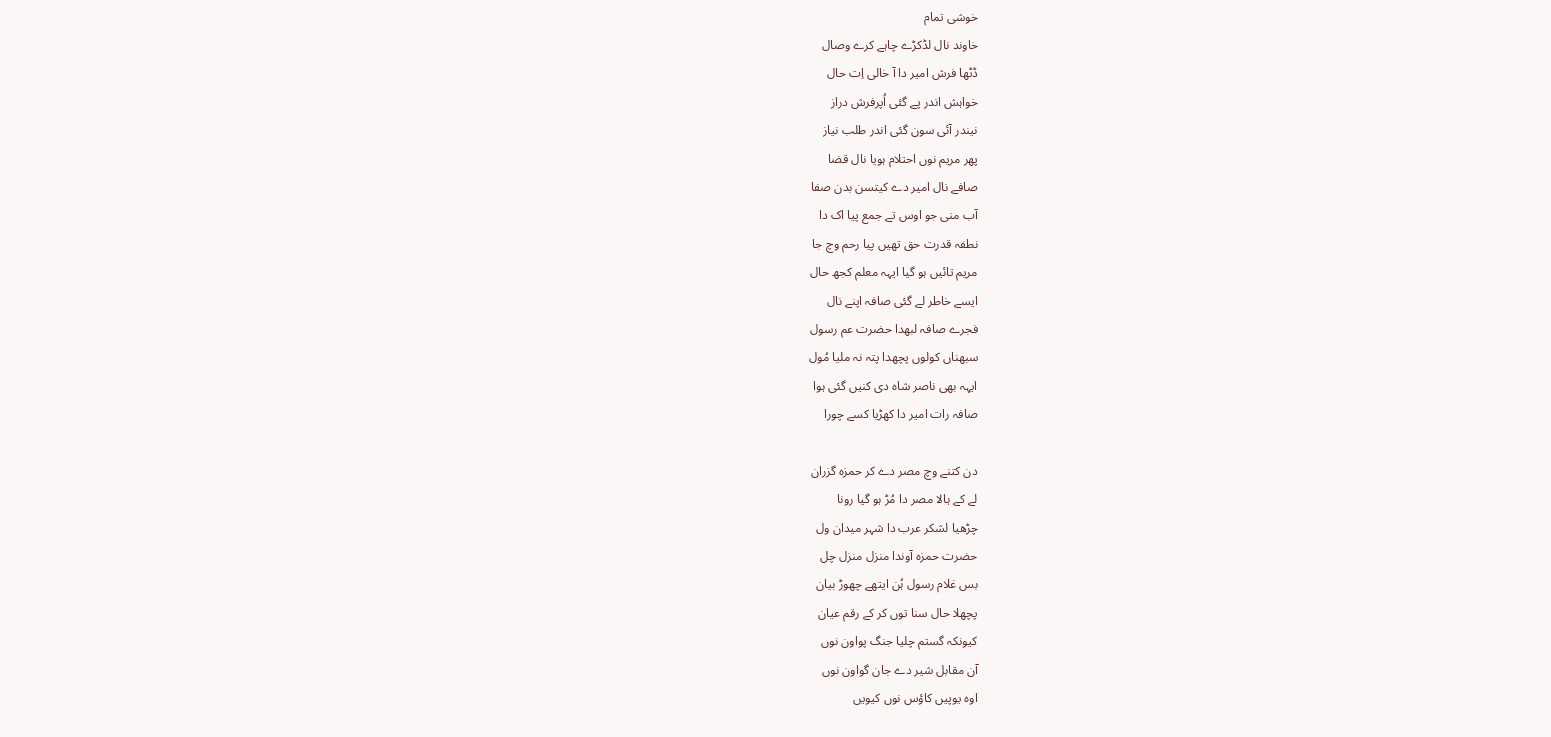خوشی تمام
خاوند نال لڈکڑے چاہے کرے وصال
ڈٹھا فرش امیر دا آ خالی اِت حال
خواہش اندر پے گئی اُپرفرش دراز
نیندر آئی سون گئی اندر طلب نیاز
پھر مریم نوں احتلام ہویا نال قضا
صافے نال امیر دے کیتسن بدن صفا
آب منی جو اوس تے جمع پیا اک دا
نطفہ قدرت حق تھیں پیا رحم وچ جا
مریم تائیں ہو گیا ایہہ معلم کجھ حال
ایسے خاطر لے گئی صافہ اپنے نال
فجرے صافہ لبھدا حضرت عم رسول
سبھناں کولوں پچھدا پتہ نہ ملیا مُول
ایہہ بھی ناصر شاہ دی کنیں گئی ہوا
صافہ رات امیر دا کھڑیا کسے چورا

دن کتنے وچ مصر دے کر حمزہ گزران
لے کے ہالا مصر دا مُڑ ہو گیا رونا
چڑھیا لشکر عرب دا شہر میدان ول
حضرت حمزہ آوندا منزل منزل چل
بس غلام رسول ہُن ایتھے چھوڑ بیان
پچھلا حال سنا توں کر کے رقم عیان
کیونکہ گستم چلیا جنگ پواون نوں
آن مقابل شیر دے جان گواون نوں
اوہ یوپیں کاؤس نوں کیویں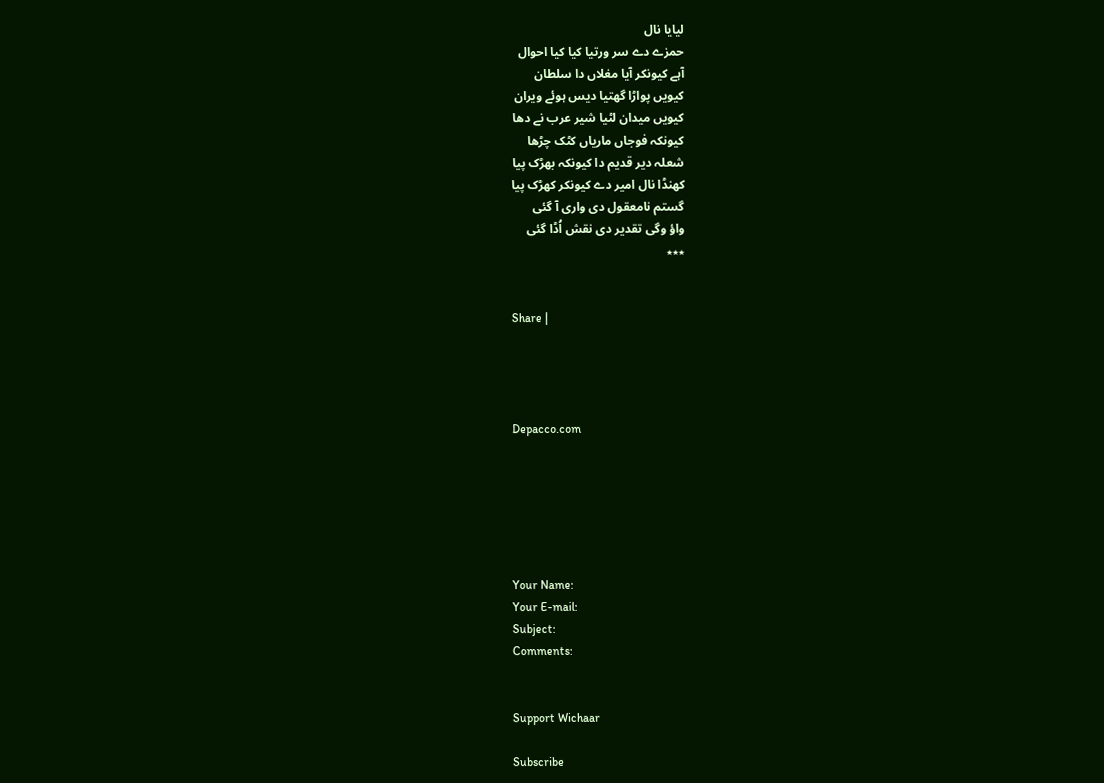لیایا نال
حمزے دے سر ورتیا کیا کیا احوال
آہے کیونکر آیا مغلاں دا سلطان
کیویں پواڑا گھتیا دیس ہوئے ویران
کیویں میدان لٹیا شیر عرب نے دھا
کیونکہ فوجاں ماریاں کٹک چڑھا
شعلہ دیر قدیم دا کیونکہ بھڑک پیا
کھنڈا نال امیر دے کیونکر کھڑک پیا
گستم نامعقول دی واری آ گئی
واؤ وگی تقدیر دی نقش اُڈا گئی
٭٭٭


Share |




Depacco.com






Your Name:
Your E-mail:
Subject:
Comments:


Support Wichaar

Subscribe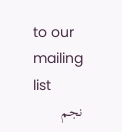to our mailing list
نجم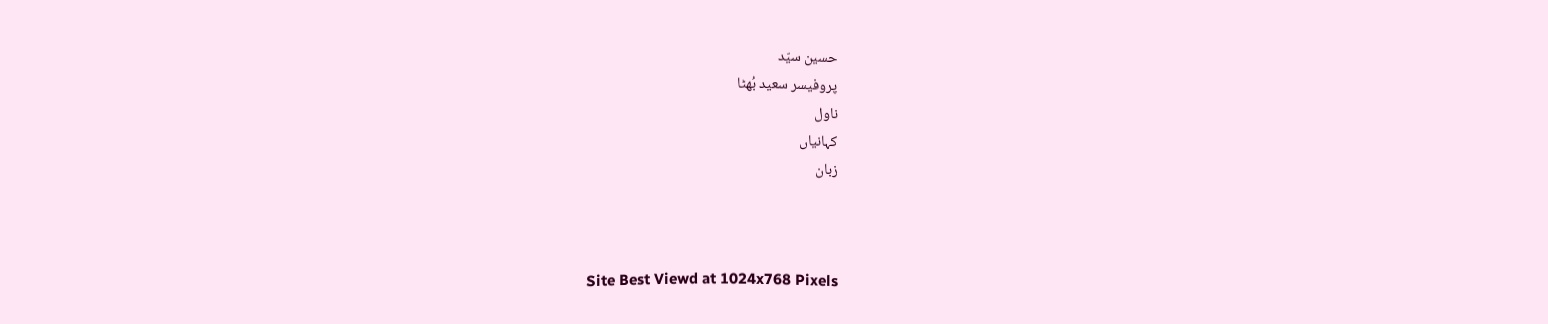حسین سیّد
پروفیسر سعید بُھٹا
ناول
کہانیاں
زبان



Site Best Viewd at 1024x768 Pixels